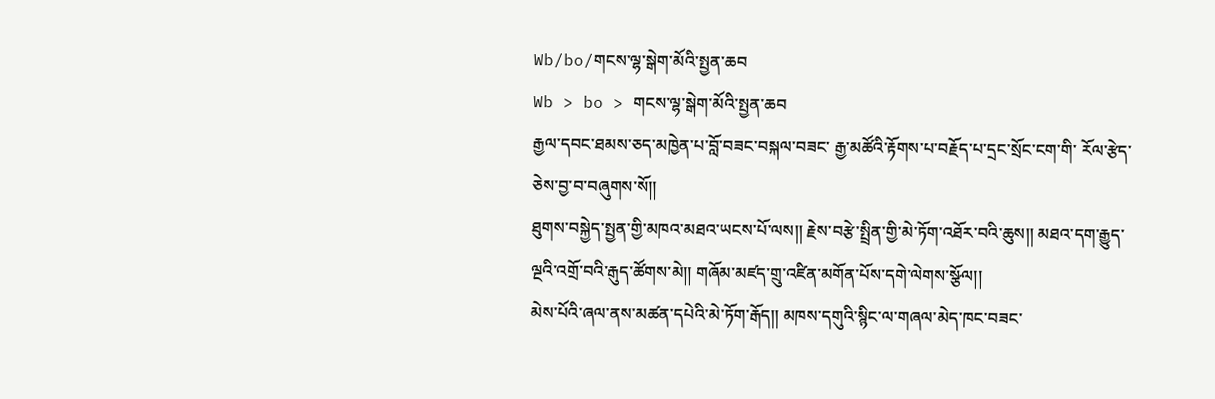Wb/bo/གངས་ལྷ་སྒེག་མོའི་སྤྱན་ཆབ
Wb > bo > གངས་ལྷ་སྒེག་མོའི་སྤྱན་ཆབ
རྒྱལ་དབང་ཐམས་ཅད་མཁྱེན་པ་བློ་བཟང་བསྐལ་བཟང་ རྒྱ་མཚོའི་རྟོགས་པ་བརྗོད་པ་དྲང་སྲོང་ངག་གི་ རོལ་རྩེད་ཅེས་བྱ་བ་བཞུགས་སོ།།
ཐུགས་བསྐྱེད་སྤྱན་གྱི་མཁའ་མཐའ་ཡངས་པོ་ལས།། རྗེས་བརྩེ་སྤྲིན་གྱི་མེ་ཏོག་འཐོར་བའི་ཆུས།། མཐའ་དག་རྒྱུད་ལྔའི་འགྲོ་བའི་རྒུད་ཚོགས་མེ།། གཞོམ་མཛད་གྲུ་འཛིན་མགོན་པོས་དགེ་ལེགས་སྩོལ།།
མེས་པོའི་ཞལ་ནས་མཚན་དཔེའི་མེ་ཏོག་རྒོད།། མཁས་དགུའི་སྙིང་ལ་གཞལ་མེད་ཁང་བཟང་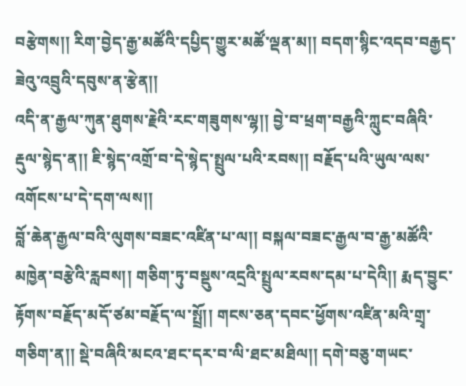བརྩེགས།། རིག་བྱེད་རྒྱ་མཚོའི་དཔྱིད་གྱུར་མཚོ་ལྡན་མ།། བདག་སྙིང་འདབ་བརྒྱད་ཟེའུ་འབྲུའི་དབུས་ན་རྩེན།།
འདི་ན་རྒྱལ་ཀུན་ཐུགས་རྗེའི་རང་གཟུགས་ལྷ།། བྱེ་བ་ཕྲག་བརྒྱའི་ཀླུང་བཞིའི་རྡུལ་སྙེད་ན།། ཇི་སྙེད་འགྲོ་བ་དེ་སྙེད་སྤྲུལ་པའི་རབས།། བརྗོད་པའི་ཡུལ་ལས་འགོངས་པ་དེ་དག་ལས།།
བློ་ཆེན་རྒྱལ་བའི་ལུགས་བཟང་འཛིན་པ་ལ།། བསྐལ་བཟང་རྒྱལ་བ་རྒྱ་མཚོའི་མཁྱེན་བརྩེའི་རླབས།། གཅིག་ཏུ་བསྡུས་འདྲའི་སྤྲུལ་རབས་དམ་པ་དེའི།། རྨད་བྱུང་རྟོགས་བརྗོད་མདོ་ཙམ་བརྗོད་ལ་སྤྲོ།། གངས་ཅན་དབང་ཕྱོགས་འཛིན་མའི་གྲྭ་གཅིག་ན།། སྡེ་བཞིའི་མངའ་ཐང་དར་བ་ལི་ཐང་མཐིལ།། དགེ་བཅུ་གཡང་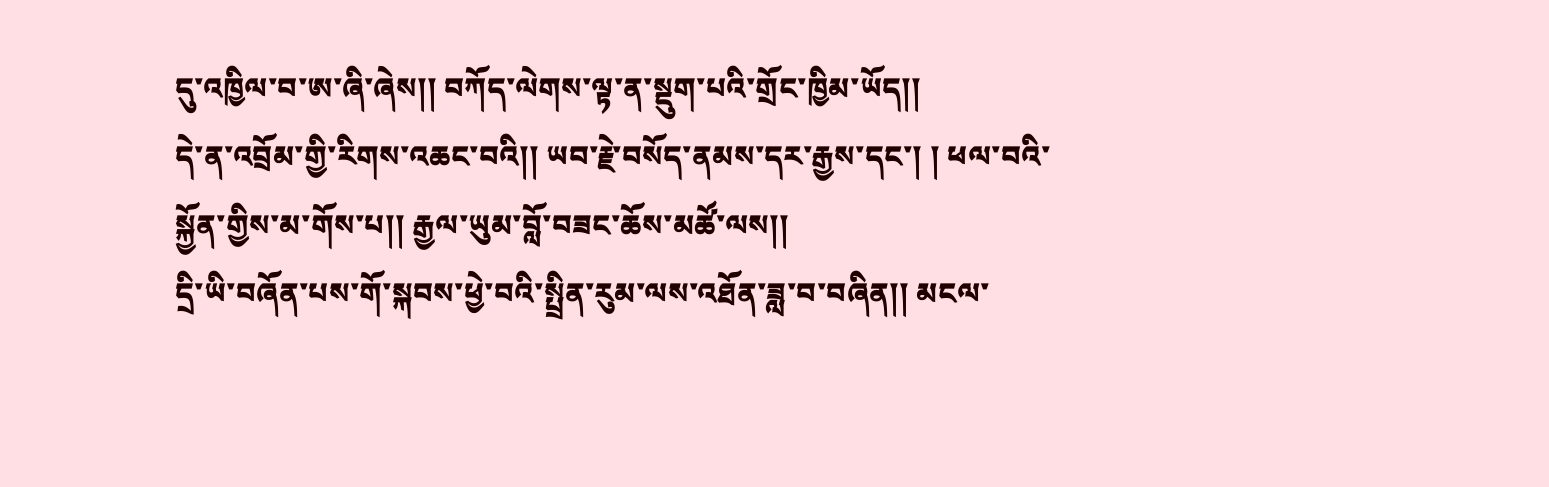དུ་འཁྱིལ་བ་ཨ་ཞི་ཞེས།། བཀོད་ལེགས་ལྟ་ན་སྡུག་པའི་གྲོང་ཁྱིམ་ཡོད།།
དེ་ན་འབྲོམ་གྱི་རིགས་འཆང་བའི།། ཡབ་རྗེ་བསོད་ནམས་དར་རྒྱས་དང་། ། ཕལ་བའི་སྐྱོན་གྱིས་མ་གོས་པ།། རྒྱལ་ཡུམ་བློ་བཟང་ཆོས་མཚོ་ལས།།
དྲི་ཡི་བཞོན་པས་གོ་སྐབས་ཕྱེ་བའི་སྤྲིན་རུམ་ལས་འཐོན་ཟླ་བ་བཞིན།། མངལ་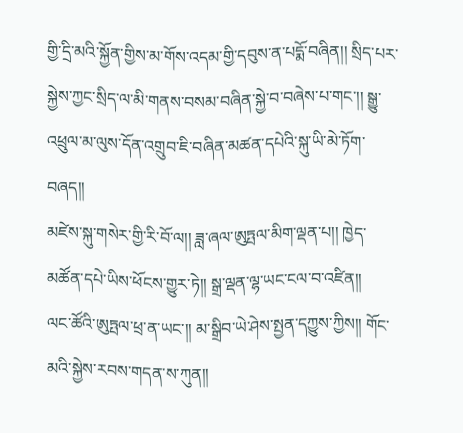གྱི་དྲི་མའི་སྐྱོན་གྱིས་མ་གོས་འདམ་གྱི་དབུས་ན་པདྨོ་བཞིན།། སྲིད་པར་སྐྱེས་ཀྱང་སྲིད་ལ་མི་གནས་བསམ་བཞིན་སྐྱེ་བ་བཞེས་པ་གང་།། སྒྱུ་འཕྲུལ་མ་ལུས་དོན་འགྲུབ་ཇི་བཞིན་མཚན་དཔེའི་སྐུ་ཡི་མེ་ཏོག་བཞད།།
མཛེས་སྐུ་གསེར་གྱི་རི་བོ་ལ།། ཟླ་ཞལ་ཨུཏྤལ་མིག་ལྡན་པ།། ཁྱེད་མཚོན་དཔེ་ཡིས་ཕོངས་གྱུར་ཏེ།། སྒྲ་ལྡན་ལྷ་ཡང་ངལ་བ་འཛིན།།
ལང་ཚོའི་ཨུཏྤལ་ཕྲ་ན་ཡང་།། མ་སྒྲིབ་ཡེ་ཤེས་སྤྱན་དཀྱུས་ཀྱིས།། གོང་མའི་སྐྱེས་རབས་གདན་ས་ཀུན།།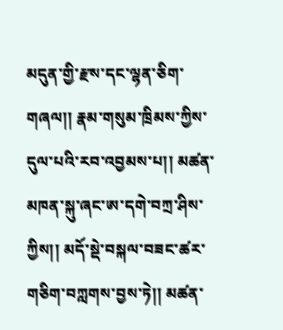མདུན་གྱི་རྫས་དང་ལྷན་ཅིག་གཞལ།། རྣམ་གསུམ་ཁྲིམས་ཀྱིས་དུལ་པའི་རབ་འབྱམས་པ།། མཚན་མཁན་སྐུ་ཞང་ཨ་དགེ་བཀྲ་ཤིས་ཀྱིས།། མདོ་སྡེ་བསྐལ་བཟང་ཚར་གཅིག་བཀླགས་བྱས་ཏེ།། མཚན་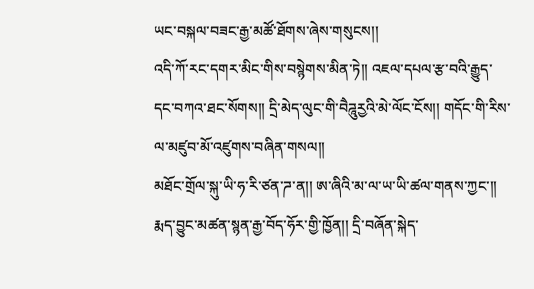ཡང་བསྐལ་བཟང་རྒྱ་མཚོ་ཐོགས་ཞེས་གསུངས།།
འདི་ཀོ་རང་དགར་མིང་གིས་བསྙེགས་མིན་ཏེ།། འཇལ་དཔལ་རྩ་བའི་རྒྱུད་དང་བཀའ་ཐང་སོགས།། དྲི་མེད་ལུང་གི་བཻཌཱུརྱའི་མེ་ལོང་ངོས།། གདོང་གི་རིས་ལ་མཛུབ་མོ་འཛུགས་བཞིན་གསལ།།
མཐོང་གྲོལ་སྐུ་ཡི་ཧ་རི་ཙན་ཌ་ན།། ཨ་ཞིའི་མ་ལ་ཡ་ཡི་ཚལ་གནས་ཀྱང་།། རྨད་བྱུང་མཚན་སྙན་རྒྱ་བོད་ཧོར་གྱི་ཁྱོན།། དྲི་བཞོན་སྐེད་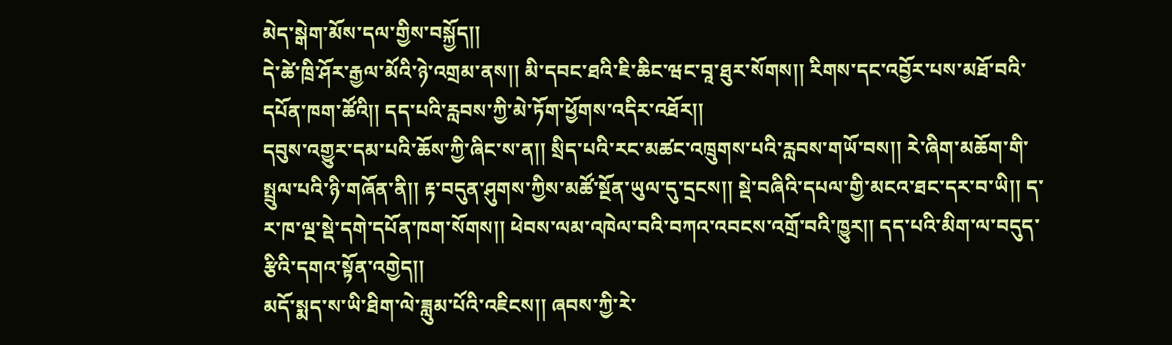མེད་སྒེག་མོས་དལ་གྱིས་བསྐྱོད།།
དེ་ཚེ་ཁྲི་ཤོར་རྒྱལ་མོའི་ཉེ་འགྲམ་ནས།། མི་དབང་ཐའི་ཇི་ཆིང་ཝང་བཱ་ཐུར་སོགས།། རིགས་དང་འབྱོར་པས་མཐོ་བའི་དཔོན་ཁག་ཚོའི།། དད་པའི་རླབས་ཀྱི་མེ་ཏོག་ཕྱོགས་འདིར་འཐོར།།
དབུས་འགྱུར་དམ་པའི་ཆོས་ཀྱི་ཞིང་ས་ན།། སྲིད་པའི་རང་མཚང་འཁྲུགས་པའི་རླབས་གཡོ་བས།། རེ་ཞིག་མཆོག་གི་སྤྲུལ་པའི་ཉི་གཞོན་ནི།། རྟ་བདུན་ཤུགས་ཀྱིས་མཚོ་སྔོན་ཡུལ་དུ་དྲངས།། སྡེ་བཞིའི་དཔལ་གྱི་མངའ་ཐང་དར་བ་ཡི།། ད་ར་ཁ་ལྔ་སྡེ་དགེ་དཔོན་ཁག་སོགས།། ཕེབས་ལམ་འཁེལ་བའི་བཀའ་འབངས་འགྲོ་བའི་ཁྱུར།། དད་པའི་མིག་ལ་བདུད་རྩིའི་དགའ་སྟོན་འགྱེད།།
མདོ་སྨད་ས་ཡི་ཐིག་ལེ་ཟླུམ་པོའི་འཇིངས།། ཞབས་ཀྱི་རེ་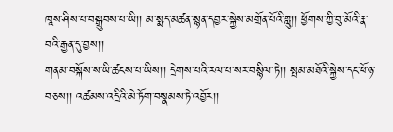ཁཱས་ཤིས་པ་བསྒྲུབས་པ་ཡི།། མ་སྨད་མཚན་སྙན་དབྱར་སྐྱེས་མགྲོན་པོའི་གླུ།། ཕྱོགས་ཀྱི་བུ་མོའི་རྣ་བའི་རྒྱན་དུ་བྱས།།
གནམ་བསྐོས་ས་ཡི་ཚངས་པ་ཡིས།། དྲེགས་པའི་རལ་པ་སར་བསྙིལ་ཏེ།། སྤམ་མཐོའི་སྐྱེས་དང་ཕོ་ཉ་བཅས།། འཚམས་འདྲིའི་མེ་ཏོག་བསྣམས་ཏེ་འབྱོར།།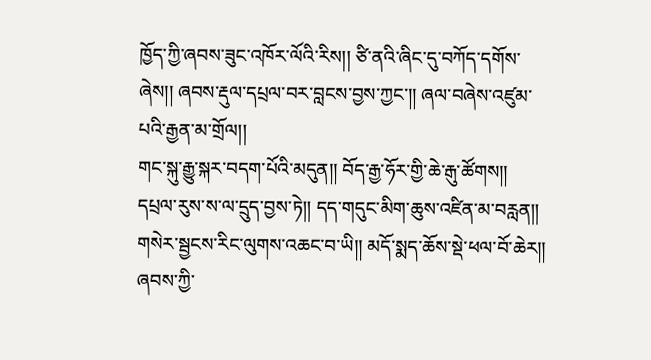ཁྱོད་ཀྱི་ཞབས་ཟུང་འཁོར་ལོའི་རིས།། ཙི་ནའི་ཞིང་དུ་བཀོད་དགོས་ཞེས།། ཞབས་རྡུལ་དཔྲལ་བར་བླངས་བྱས་ཀྱང་།། ཞལ་བཞེས་འཛུམ་པའི་རྒྱན་མ་གྲོལ།།
གང་སྐུ་རྒྱུ་སྐར་བདག་པོའི་མདུན།། བོད་རྒྱ་ཧོར་གྱི་ཆེ་རྒུ་ཚོགས།། དཔྲལ་རུས་ས་ལ་དྲུད་བྱས་ཏེ།། དད་གདུང་མིག་ཆུས་འཛིན་མ་བརླན།། གསེར་སྦྱངས་རིང་ལུགས་འཆང་བ་ཡི།། མདོ་སྨད་ཆོས་སྡེ་ཕལ་བོ་ཆེར།། ཞབས་ཀྱི་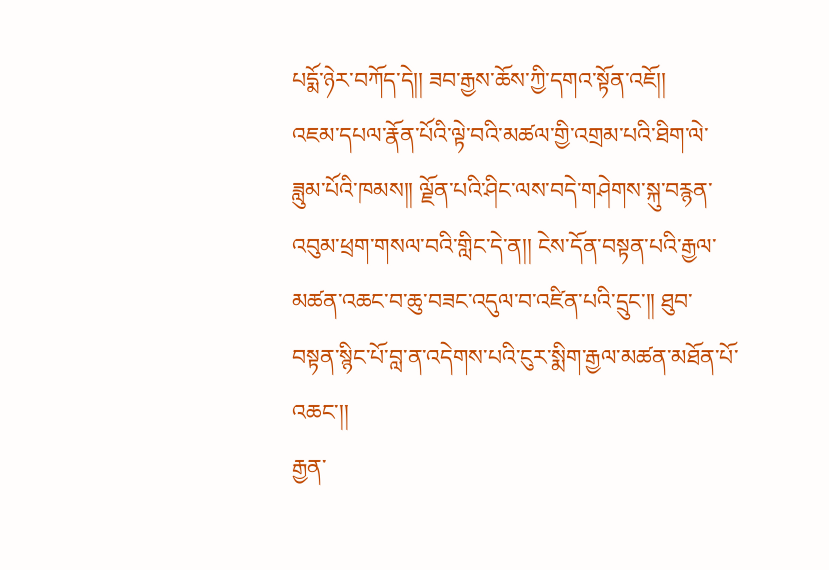པདྨོ་ཉེར་བཀོད་དེ།། ཟབ་རྒྱས་ཆོས་ཀྱི་དགའ་སྟོན་འཇོ།།
འཇམ་དཔལ་རྣོན་པོའི་ལྟེ་བའི་མཚལ་གྱི་འགྲམ་པའི་ཐིག་ལེ་ཟླུམ་པོའི་ཁམས།། ལྗོན་པའི་ཤིང་ལས་བདེ་གཤེགས་སྐུ་བརྙན་འབུམ་ཕྲག་གསལ་བའི་གླིང་དེ་ན།། ངེས་དོན་བསྟན་པའི་རྒྱལ་མཚན་འཆང་བ་ཆུ་བཟང་འདུལ་བ་འཛིན་པའི་དྲུང་།། ཐུབ་བསྟན་སྙིང་པོ་བླ་ན་འདེགས་པའི་ངུར་སྨིག་རྒྱལ་མཚན་མཐོན་པོ་འཆང་།།
རྒྱན་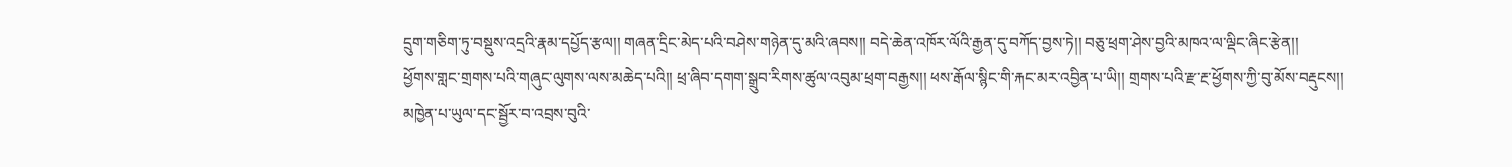དྲུག་གཅིག་ཏུ་བསྡུས་འདྲའི་རྣམ་དཔྱོད་རྩལ།། གཞན་དྲིང་མེད་པའི་བཤེས་གཉེན་དུ་མའི་ཞབས།། བདེ་ཆེན་འཁོར་ལོའི་རྒྱན་དུ་བཀོད་བྱས་ཏེ།། བཅུ་ཕྲག་ཤེས་བྱའི་མཁའ་ལ་ལྡིང་ཞིང་རྩེན།།
ཕྱོགས་གླང་གྲགས་པའི་གཞུང་ལུགས་ལས་མཆེད་པའི།། ཕྲ་ཞིབ་དགག་སྒྲུབ་རིགས་ཚུལ་འབུམ་ཕྲག་བརྒྱས།། ཕས་རྒོལ་སྙིང་གི་རྐང་མར་འབྱིན་པ་ཡི།། གྲགས་པའི་རྫ་རྔ་ཕྱོགས་ཀྱི་བུ་མོས་བརྡུངས།།
མཁྱེན་པ་ཡུལ་དང་སྦྱོར་བ་འབྲས་བུའི་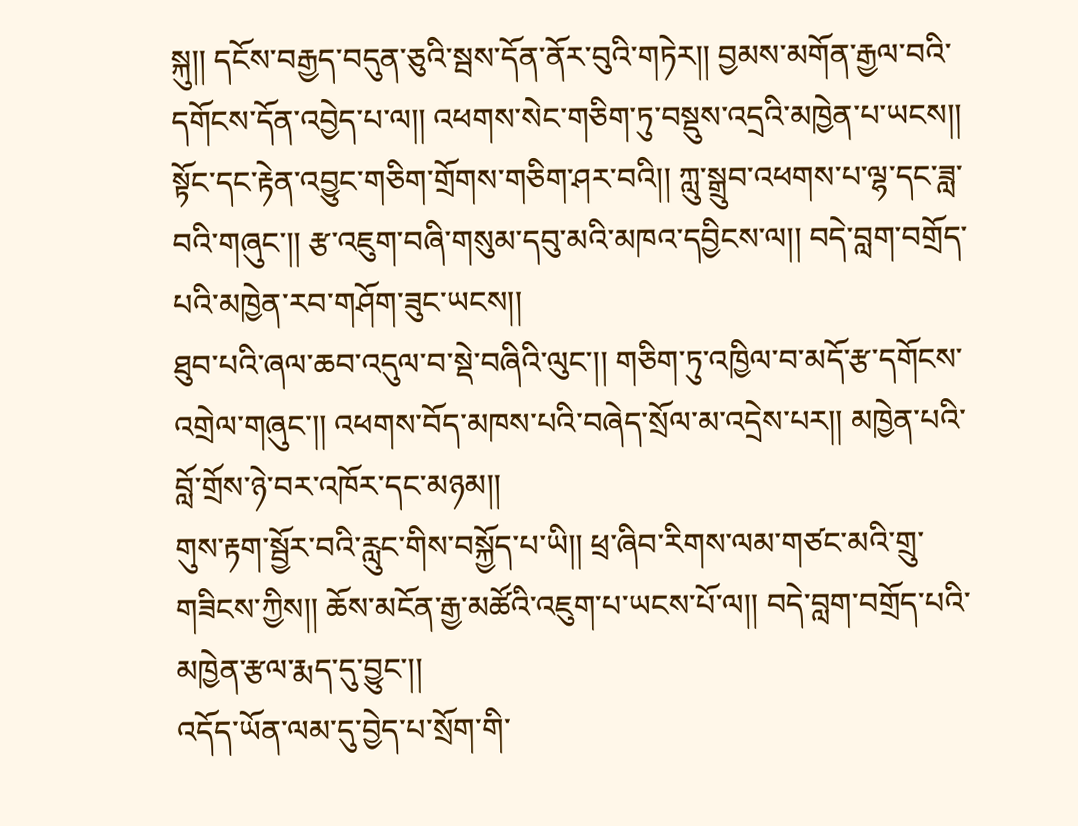སྐུ།། དངོས་བརྒྱད་བདུན་ཅུའི་སྦས་དོན་ནོར་བུའི་གཏེར།། བྱམས་མགོན་རྒྱལ་བའི་དགོངས་དོན་འབྱེད་པ་ལ།། འཕགས་སེང་གཅིག་ཏུ་བསྡུས་འདྲའི་མཁྱེན་པ་ཡངས།། སྟོང་དང་རྟེན་འབྱུང་གཅིག་གྲོགས་གཅིག་ཤར་བའི།། ཀླུ་སྒྲུབ་འཕགས་པ་ལྷ་དང་ཟླ་བའི་གཞུང་།། རྩ་འཇུག་བཞི་གསུམ་དབུ་མའི་མཁའ་དབྱིངས་ལ།། བདེ་བླག་བགྲོད་པའི་མཁྱེན་རབ་གཤོག་ཟུང་ཡངས།།
ཐུབ་པའི་ཞལ་ཆབ་འདུལ་བ་སྡེ་བཞིའི་ལུང་།། གཅིག་ཏུ་འཁྱིལ་བ་མདོ་རྩ་དགོངས་འགྲེལ་གཞུང་།། འཕགས་བོད་མཁས་པའི་བཞེད་སྲོལ་མ་འདྲེས་པར།། མཁྱེན་པའི་བློ་གྲོས་ཉེ་བར་འཁོར་དང་མཉམ།།
གུས་རྟག་སྦྱོར་བའི་རླུང་གིས་བསྐྱོད་པ་ཡི།། ཕྲ་ཞིབ་རིགས་ལམ་གཙང་མའི་གྲུ་གཟིངས་ཀྱིས།། ཆོས་མངོན་རྒྱ་མཚོའི་འཇུག་པ་ཡངས་པོ་ལ།། བདེ་བླག་བགྲོད་པའི་མཁྱེན་རྩལ་རྨད་དུ་བྱུང་།།
འདོད་ཡོན་ལམ་དུ་བྱེད་པ་སྲོག་གི་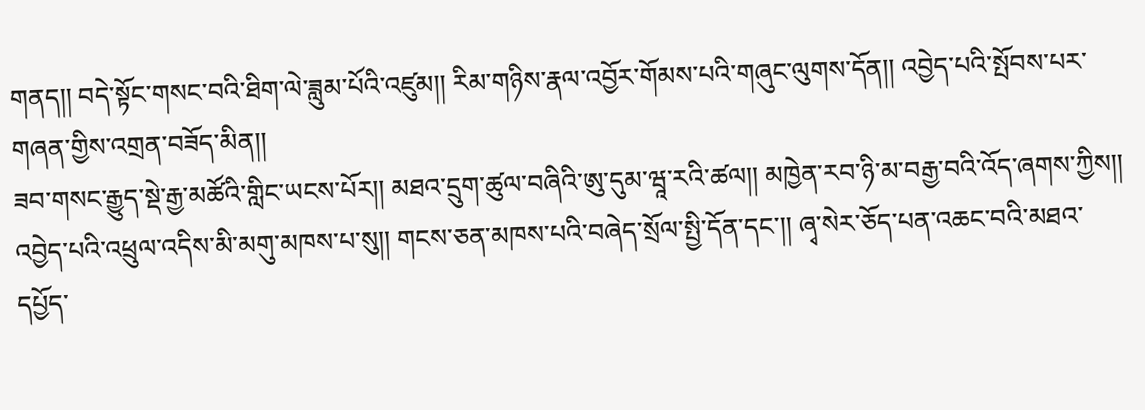གནད།། བདེ་སྟོང་གསང་བའི་ཐིག་ལེ་ཟླུམ་པོའི་འཛུམ།། རིམ་གཉིས་རྣལ་འབྱོར་གོམས་པའི་གཞུང་ལུགས་དོན།། འབྱེད་པའི་སྤོབས་པར་གཞན་གྱིས་འགྲན་བཟོད་མིན།།
ཟབ་གསང་རྒྱུད་སྡེ་རྒྱ་མཚོའི་གླིང་ཡངས་པོར།། མཐའ་དྲུག་ཚུལ་བཞིའི་ཨུ་དུམ་ཝཱ་རའི་ཚལ།། མཁྱེན་རབ་ཉི་མ་བརྒྱ་བའི་འོད་ཞགས་ཀྱིས།། འབྱེད་པའི་འཕྲུལ་འདིས་མི་མགུ་མཁས་པ་སུ།། གངས་ཅན་མཁས་པའི་བཞེད་སྲོལ་སྤྱི་དོན་དང་།། ཞྭ་སེར་ཅོད་པན་འཆང་བའི་མཐའ་དཔྱོད་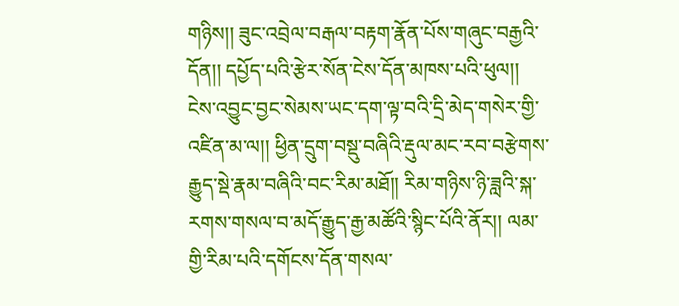གཉིས།། ཟུང་འབྲེལ་བརྒལ་བརྟག་རྣོན་པོས་གཞུང་བརྒྱའི་དོན།། དཔྱོད་པའི་རྩེར་སོན་ངེས་དོན་མཁས་པའི་ཕུལ།།
ངེས་འབྱུང་བྱང་སེམས་ཡང་དག་ལྟ་བའི་དྲི་མེད་གསེར་གྱི་འཛིན་མ་ལ།། ཕྱིན་དྲུག་བསྡུ་བཞིའི་རྡུལ་མང་རབ་བརྩེགས་རྒྱུད་སྡེ་རྣམ་བཞིའི་བང་རིམ་མཐོ།། རིམ་གཉིས་ཉི་ཟླའི་སྐ་རགས་གསལ་བ་མདོ་རྒྱུད་རྒྱ་མཚོའི་སྙིང་པོའི་ནོར།། ལམ་གྱི་རིམ་པའི་དགོངས་དོན་གསལ་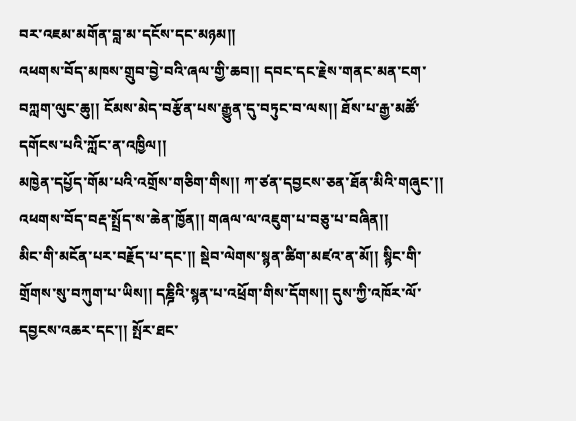བར་འཇམ་མགོན་བླ་མ་དངོས་དང་མཉམ།།
འཕགས་བོད་མཁས་གྲུབ་བྱེ་བའི་ཞལ་གྱི་ཆབ།། དབང་དང་རྗེས་གནང་མན་ངག་བཀླག་ལུང་ཆུ།། ངོམས་མེད་བརྩོན་པས་རྒྱུན་དུ་བཏུང་བ་ལས།། ཐོས་པ་རྒྱ་མཚོ་དགོངས་པའི་ཀློང་ན་འཁྱིལ།།
མཁྱེན་དཔྱོད་གོམ་པའི་འགྲོས་གཅིག་གིས།། ཀ་ཙན་དབྱངས་ཅན་ཐོན་མིའི་གཞུང་།། འཕགས་བོད་བརྡ་སྤྲོད་ས་ཆེན་ཁྱོན།། གཞལ་ལ་འཇུག་པ་བཅུ་པ་བཞིན།།
མིང་གི་མངོན་པར་བརྗོད་པ་དང་།། སྡེབ་ལེགས་སྙན་ཚིག་མཛའ་ན་མོ།། སྙིང་གི་གྲོགས་སུ་བཀུག་པ་ཡིས།། དཎྜིའི་སྙན་པ་འཕྲོག་གིས་དོགས།། དུས་ཀྱི་འཁོར་ལོ་དབྱངས་འཆར་དང་།། སྤོར་ཐང་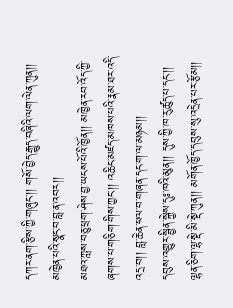དཀར་ནག་རྩིས་ཀྱི་གཞུང་།། གསོ་བྱེད་རྒྱུད་བཞིའི་ལག་ལེན་ཀུན།། མཁྱེན་པའི་སྣང་བ་བླ་ན་འབར།།
མཐའ་ཀླས་བཅུ་ཕྲག་ཤེས་བྱ་ཡངས་པོའི་ཁྱོན།། མཁྱེན་རབ་འོད་ཀྱི་ཞགས་པ་གཅིག་གིས་ཀྱང་།། འཆིང་མཛད་མཁས་པའི་རྣམ་ཐར་འདི་འདྲ་བ།། བླ་ཆེན་ཕལ་བ་གཞན་དང་ག་ལ་མཉམ།།
དབུས་འགྱུར་སྦྱིན་སྐྱེས་དུཿ་ཁའི་མུན།། དུས་ཀྱི་ཁ་རུ་ཚུད་པ་དང་།། ལྷན་ཅིག་ལྷ་སྡེ་མི་སྡེ་ཀུན།། མགོན་ཁྱོད་དབུས་སུ་འདྲེན་པར་རྩོམ།།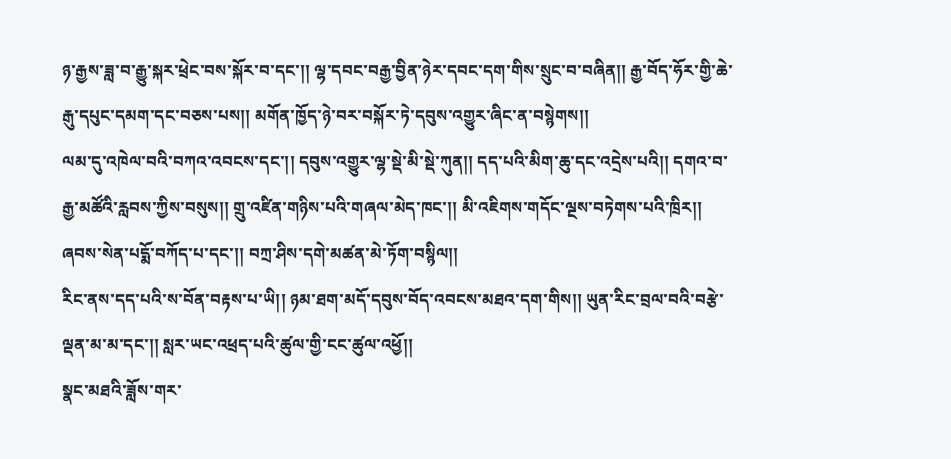ཉ་རྒྱས་ཟླ་བ་རྒྱུ་སྐར་ཕྲེང་བས་སྐོར་བ་དང་།། ལྷ་དབང་བརྒྱ་བྱིན་ཉེར་དབང་དག་གིས་སྲུང་བ་བཞིན།། རྒྱ་བོད་ཧོར་གྱི་ཆེ་རྒུ་དཔུང་དམག་དང་བཅས་པས།། མགོན་ཁྱོད་ཉེ་བར་བསྐོར་ཏེ་དབུས་འགྱུར་ཞིང་ན་བསྙེགས།།
ལམ་དུ་འཁེལ་བའི་བཀའ་འབངས་དང་།། དབུས་འགྱུར་ལྷ་སྡེ་མི་སྡེ་ཀུན།། དད་པའི་མིག་ཆུ་དང་འདྲེས་པའི།། དགའ་བ་རྒྱ་མཚོའི་རླབས་ཀྱིས་བསུས།། གྲུ་འཛིན་གཉིས་པའི་གཞལ་མེད་ཁང་།། མི་འཇིགས་གདོང་ལྔས་བཏེགས་པའི་ཁྲིར།། ཞབས་སེན་པདྨོ་བཀོད་པ་དང་།། བཀྲ་ཤིས་དགེ་མཚན་མེ་ཏོག་བསྙིལ།།
རིང་ནས་དད་པའི་ས་བོན་བརྟས་པ་ཡི།། ཉམ་ཐག་མདོ་དབུས་བོད་འབངས་མཐའ་དག་གིས།། ཡུན་རིང་བྲལ་བའི་བརྩེ་ལྡན་མ་མ་དང་།། སླར་ཡང་འཕྲད་པའི་ཚུལ་གྱི་ངང་ཚུལ་འཕྱོ།།
སྣང་མཐའི་ཟློས་གར་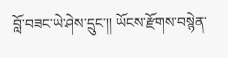བློ་བཟང་ཡེ་ཤེས་དྲུང་།། ཡོངས་རྫོགས་བསྙེན་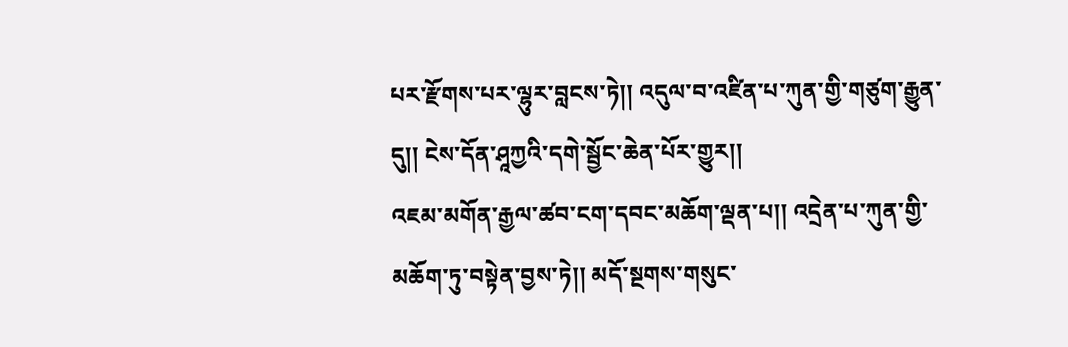པར་རྫོགས་པར་ལྷུར་བླངས་ཏེ།། འདུལ་བ་འཛིན་པ་ཀུན་གྱི་གཙུག་རྒྱུན་དུ།། ངེས་དོན་ཤཱཀྱའི་དགེ་སྦྱོང་ཆེན་པོར་གྱུར།།
འཇམ་མགོན་རྒྱལ་ཚབ་ངག་དབང་མཆོག་ལྡན་པ།། འདྲེན་པ་ཀུན་གྱི་མཆོག་ཏུ་བསྟེན་བྱས་ཏེ།། མདོ་སྔགས་གསུང་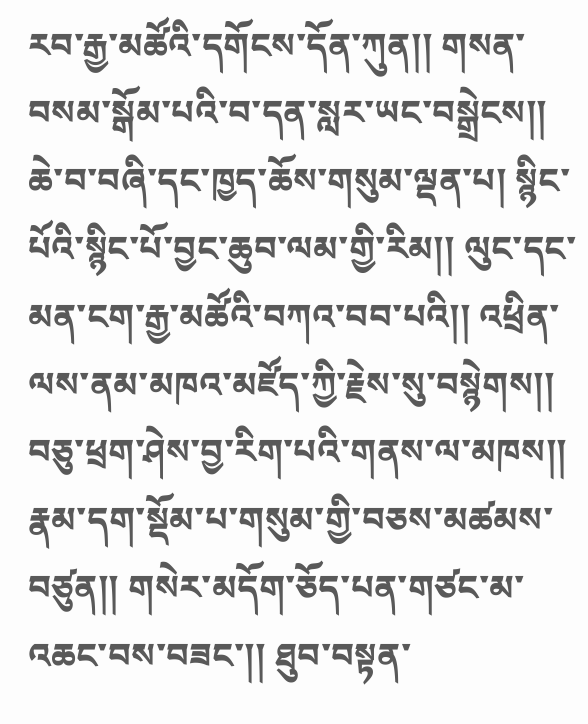རབ་རྒྱ་མཚོའི་དགོངས་དོན་ཀུན།། གསན་བསམ་སྒོམ་པའི་བ་དན་སླར་ཡང་བསྒྲེངས།།
ཆེ་བ་བཞི་དང་ཁྱད་ཆོས་གསུམ་ལྡན་པ། སྙིང་པོའི་སྙིང་པོ་བྱང་ཆུབ་ལམ་གྱི་རིམ།། ལུང་དང་མན་ངག་རྒྱ་མཚོའི་བཀའ་བབ་པའི།། འཕྲིན་ལས་ནམ་མཁའ་མཛོད་ཀྱི་རྗེས་སུ་བསྙེགས།། བཅུ་ཕྲག་ཤེས་བྱ་རིག་པའི་གནས་ལ་མཁས།། རྣམ་དག་སྡོམ་པ་གསུམ་གྱི་བཅས་མཚམས་བཙུན།། གསེར་མདོག་ཅོད་པན་གཙང་མ་འཆང་བས་བཟང་།། ཐུབ་བསྟན་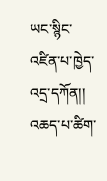ཡང་སྙིང་འཛིན་པ་ཁྱེད་འདྲ་དཀོན།།
འཆད་པ་ཚིག་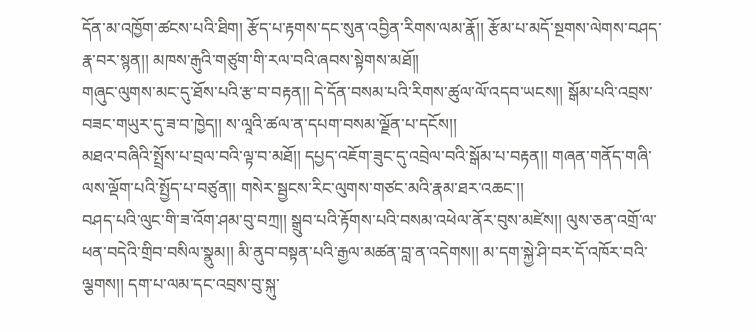དོན་མ་འཁྱོག་ཚངས་པའི་ཐིག། རྩོད་པ་རྟགས་དང་སུན་འབྱིན་རིགས་ལམ་རྣོ།། རྩོམ་པ་མདོ་སྔགས་ལེགས་བཤད་རྣ་བར་སྙན།། མཁས་རྒུའི་གཙུག་གི་རལ་བའི་ཞབས་སྟེགས་མཐོ།།
གཞུང་ལུགས་མང་དུ་ཐོས་པའི་རྩ་བ་བརྟན།། དེ་དོན་བསམ་པའི་རིགས་ཚུལ་ལོ་འདབ་ཡངས།། སྒོམ་པའི་འབྲས་བཟང་གཡུར་དུ་ཟ་བ་ཁྱེད།། ས་ལཱའི་ཚལ་ན་དཔག་བསམ་ལྗོན་པ་དངོས།།
མཐའ་བཞིའི་སྤྲོས་པ་བྲལ་བའི་ལྟ་བ་མཐོ།། དཔྱད་འཇོག་ཟུང་དུ་འབྲེལ་བའི་སྒོམ་པ་བརྟན།། གཞན་གནོད་གཞི་ལས་ལྡོག་པའི་སྤྱོད་པ་བཙུན།། གསེར་སྦྱངས་རིང་ལུགས་གཙང་མའི་རྣམ་ཐར་འཆང་།།
བཤད་པའི་ལུང་གི་ཟ་འོག་ཤམ་བུ་བཀྲ།། སྒྲུབ་པའི་རྟོགས་པའི་བསམ་འཕེལ་ནོར་བུས་མཛེས།། ལུས་ཅན་འགྲོ་ལ་ཕན་བདེའི་གྲིབ་བསིལ་སྣུམ།། མི་ནུབ་བསྟན་པའི་རྒྱལ་མཚན་བླ་ན་འདེགས།། མ་དག་སྐྱེ་ཤི་བར་དོ་འཁོར་བའི་ལྕགས།། དག་པ་ལམ་དང་འབྲས་བུ་སྐུ་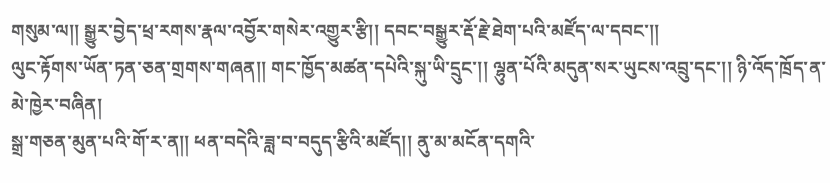གསུམ་ལ།། སྒྱུར་བྱེད་ཕྲ་རགས་རྣལ་འབྱོར་གསེར་འགྱུར་རྩི།། དབང་བསྒྱུར་རྡོ་རྗེ་ཐེག་པའི་མཛོད་ལ་དབང་།།
ལུང་རྟོགས་ཡོན་ཏན་ཅན་གྲགས་གཞན།། གང་ཁྱོད་མཚན་དཔེའི་སྐུ་ཡི་དྲུང་།། ལྷུན་པོའི་མདུན་སར་ཡུངས་འབྲུ་དང་།། ཉི་འོད་ཁྲོད་ན་མེ་ཁྱེར་བཞིན།
སྒྲ་གཅན་མུན་པའི་གོ་ར་ན།། ཕན་བདེའི་ཟླ་བ་བདུད་རྩིའི་མཛོད།། ནུ་མ་མངོན་དགའི་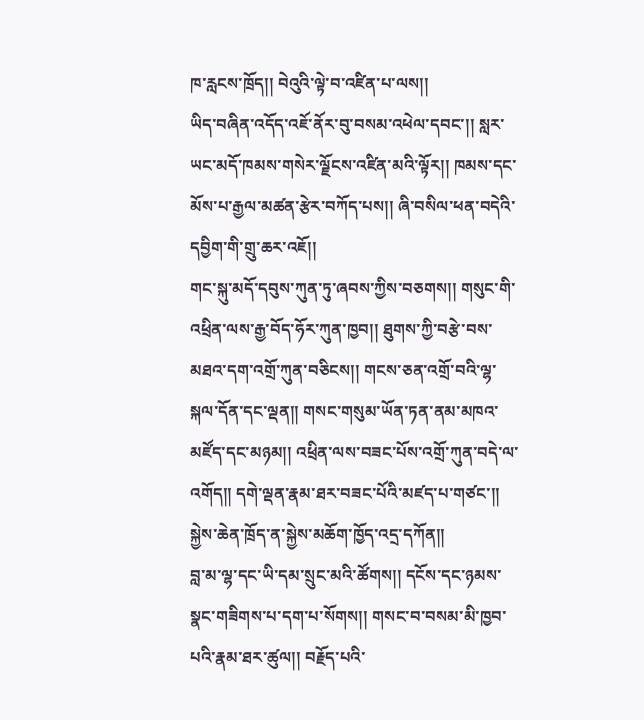ཁ་རླངས་ཁྲོད།། བེའུའི་ལྟེ་བ་འཛིན་པ་ལས།།
ཡིད་བཞིན་འདོད་འཇོ་ནོར་བུ་བསམ་འཕེལ་དབང་།། སླར་ཡང་མདོ་ཁམས་གསེར་ལྗོངས་འཛིན་མའི་ལྟོར།། ཁམས་དང་མོས་པ་རྒྱལ་མཚན་རྩེར་བཀོད་པས།། ཞི་བསིལ་ཕན་བདེའི་དབྱིག་གི་གྲུ་ཆར་འཇོ།།
གང་སྐུ་མདོ་དབུས་ཀུན་ཏུ་ཞབས་ཀྱིས་བཅགས།། གསུང་གི་འཕྲིན་ལས་རྒྱ་བོད་ཧོར་ཀུན་ཁྱབ།། ཐུགས་ཀྱི་བརྩེ་བས་མཐའ་དག་འགྲོ་ཀུན་བཅིངས།། གངས་ཅན་འགྲོ་བའི་ལྷ་སྐལ་དོན་དང་ལྡན།། གསང་གསུམ་ཡོན་ཏན་ནམ་མཁའ་མཛོད་དང་མཉམ།། འཕྲིན་ལས་བཟང་པོས་འགྲོ་ཀུན་བདེ་ལ་འགོད།། དགེ་ལྡན་རྣམ་ཐར་བཟང་པོའི་མཛད་པ་གཙང་།། སྐྱེས་ཆེན་ཁྲོད་ན་སྐྱེས་མཆོག་ཁྱོད་འདྲ་དཀོན།།
བླ་མ་ལྷ་དང་ཡི་དམ་སྲུང་མའི་ཚོགས།། དངོས་དང་ཉམས་སྣང་གཟིགས་པ་དག་པ་སོགས།། གསང་བ་བསམ་མི་ཁྱབ་པའི་རྣམ་ཐར་ཚུལ།། བརྗོད་པའི་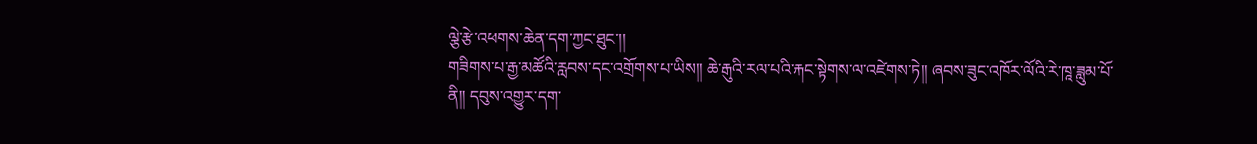ལྕེ་རྩེ་འཕགས་ཆེན་དག་ཀྱང་ཐུང་།།
གཟིགས་པ་རྒྱ་མཚོའི་རླབས་དང་འགྲོགས་པ་ཡིས།། ཆེ་རྒུའི་རལ་པའི་རྐང་སྟེགས་ལ་འཛེགས་ཏེ།། ཞབས་ཟུང་འཁོར་ལོའི་རེ་ཁཱ་ཟླུམ་པོ་ནི།། དབུས་འགྱུར་དག་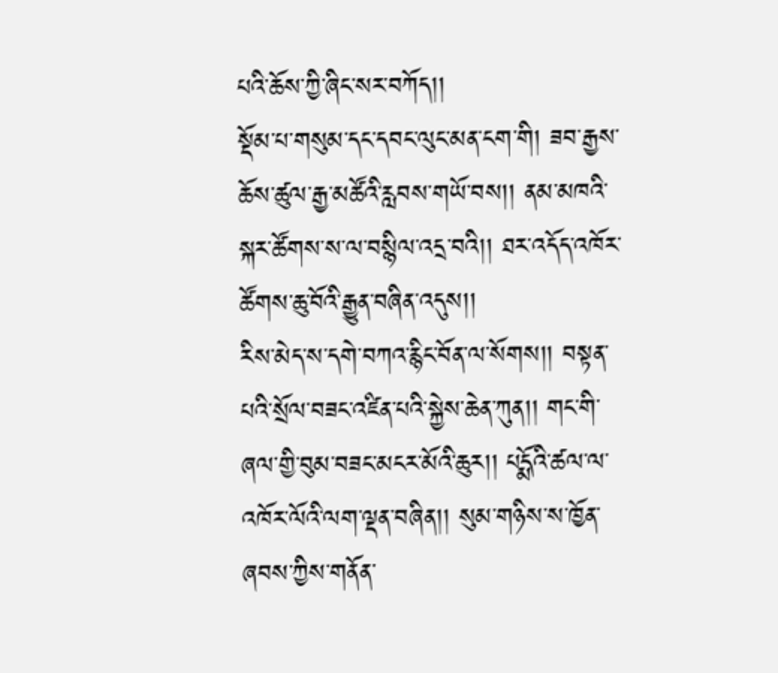པའི་ཆོས་ཀྱི་ཞིང་སར་བཀོད།།
སྡོམ་པ་གསུམ་དང་དབང་ལུང་མན་ངག་གི། ཟབ་རྒྱས་ཆོས་ཚུལ་རྒྱ་མཚོའི་རླབས་གཡོ་བས།། ནམ་མཁའི་སྐར་ཚོགས་ས་ལ་བསྙིལ་འདྲ་བའི།། ཐར་འདོད་འཁོར་ཚོགས་ཆུ་བོའི་རྒྱུན་བཞིན་འདུས།།
རིས་མེད་ས་དགེ་བཀའ་རྙིང་བོན་ལ་སོགས།། བསྟན་པའི་སྲོལ་བཟང་འཛིན་པའི་སྐྱེས་ཆེན་ཀུན།། གང་གི་ཞལ་གྱི་བུམ་བཟང་མངར་མོའི་ཆུར།། པདྨོའི་ཚལ་ལ་འཁོར་ལོའི་ལག་ལྡན་བཞིན།། སུམ་གཉིས་ས་ཁྱོན་ཞབས་ཀྱིས་གནོན་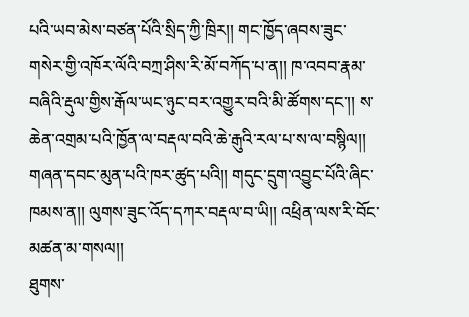པའི་ཡབ་མེས་བཙན་པོའི་སྲིད་ཀྱི་ཁྲིར།། གང་ཁྱོད་ཞབས་ཟུང་གསེར་གྱི་འཁོར་ལོའི་བཀྲ་ཤིས་རི་མོ་བཀོད་པ་ན།། ཁ་འབབ་རྣམ་བཞིའི་རྡུལ་གྱིས་རྒོལ་ཡང་ཉུང་བར་འགྱུར་བའི་མི་ཚོགས་དང་།། ས་ཆེན་འགྲམ་པའི་ཁྱོན་ལ་བརྡལ་བའི་ཆེ་རྒུའི་རལ་པ་ས་ལ་བསྙིལ།།
གཞན་དབང་མུན་པའི་ཁར་ཚུད་པའི།། གདུང་དྲུག་འབྱུང་པོའི་ཞིང་ཁམས་ན།། ལུགས་ཟུང་འོད་དཀར་བརྡལ་བ་ཡི།། འཕྲིན་ལས་རི་བོང་མཚན་མ་གསལ།།
ཐུགས་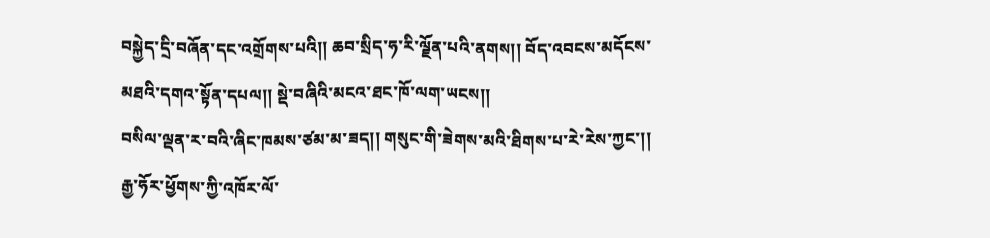བསྐྱེད་དྲི་བཞོན་དང་འགྲོགས་པའི།། ཆབ་སྲིད་ཧ་རི་ལྗོན་པའི་ནགས།། བོད་འབངས་མདོངས་མཐའི་དགའ་སྟོན་དཔལ།། སྡེ་བཞིའི་མངའ་ཐང་ཁོ་ལག་ཡངས།།
བསིལ་ལྡན་ར་བའི་ཞིང་ཁམས་ཙམ་མ་ཟད།། གསུང་གི་ཟེགས་མའི་ཐིགས་པ་རེ་རེས་ཀྱང་།། རྒྱ་ཧོར་ཕྱོགས་ཀྱི་འཁོར་ལོ་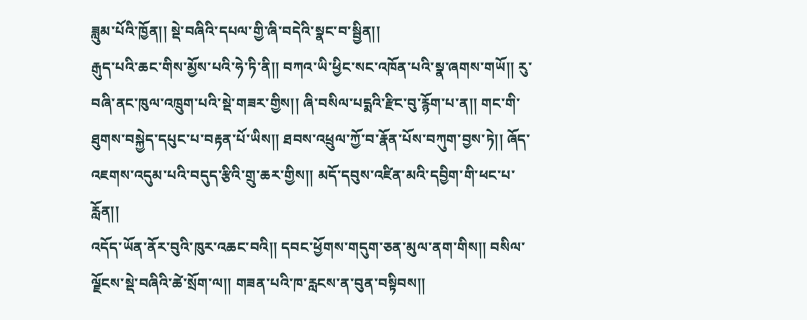ཟླུམ་པོའི་ཁྱོན།། སྡེ་བཞིའི་དཔལ་གྱི་ཞི་བདེའི་སྣང་བ་སྦྱིན།།
རྒུད་པའི་ཆང་གིས་མྱོས་པའི་ཧེ་ཏི་ནི།། བཀའ་ཡི་ཕྱིང་སང་འཁོན་པའི་སྣ་ཞགས་གཡོ།། རུ་བཞི་ནང་ཁུལ་འཁྲུག་པའི་སྡེ་གཟར་གྱིས།། ཞི་བསིལ་པདྨའི་རྫིང་བུ་རྙོག་པ་ན།། གང་གི་ཐུགས་བསྐྱེད་དཔུང་པ་བརྟན་པོ་ཡིས།། ཐབས་འཕྲུལ་ཀྱོ་བ་རྣོན་པོས་བཀུག་བྱས་ཏེ།། ཞོད་འཇགས་འདུམ་པའི་བདུད་རྩིའི་གྲུ་ཆར་གྱིས།། མདོ་དབུས་འཛིན་མའི་དབྱིག་གི་ཕང་པ་རློན།།
འདོད་ཡོན་ནོར་བུའི་ཁུར་འཆང་བའི།། དབང་ཕྱོགས་གདུག་ཅན་མུལ་ནག་གིས།། བསིལ་ལྗོངས་སྡེ་བཞིའི་ཚེ་སྲོག་ལ།། གཟན་པའི་ཁ་རླངས་ན་བུན་བསྟིབས།།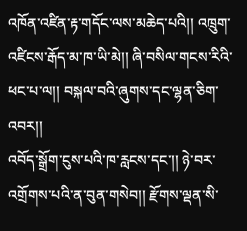འཁོན་འཛིན་རྟ་གདོང་ལས་མཆེད་པའི།། འཁྲུག་འཛིངས་རྒོད་མ་ཁ་ཡི་མེ།། ཞི་བསིལ་གངས་རིའི་ཕང་པ་ལ།། བསྐལ་བའི་ཞུགས་དང་ལྷན་ཅིག་འབར།།
འབོད་སྒྲོག་ངུས་པའི་ཁ་རླངས་དང་།། ཉེ་བར་འགྲོགས་པའི་ན་བུན་གསེབ།། རྫོགས་ལྡན་སི་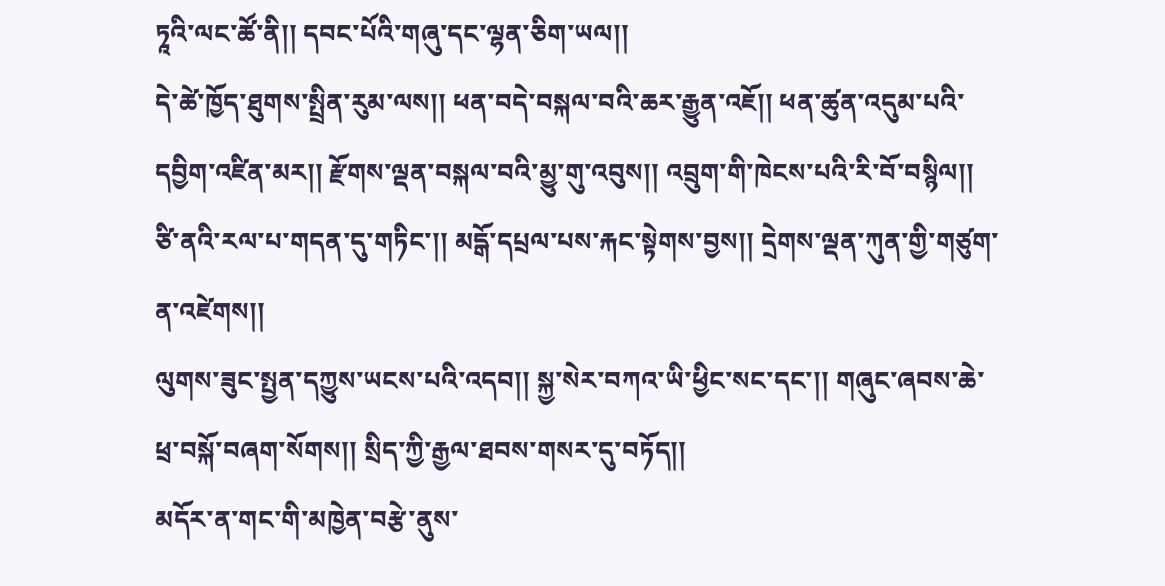ཏཱའི་ལང་ཚོ་ནི།། དབང་པོའི་གཞུ་དང་ལྷན་ཅིག་ཡལ།།
དེ་ཚེ་ཁྱོད་ཐུགས་སྤྲིན་རུམ་ལས།། ཕན་བདེ་བསྐལ་བའི་ཆར་རྒྱུན་འཇོ།། ཕན་ཚུན་འདུམ་པའི་དབྱིག་འཛིན་མར།། རྫོགས་ལྡན་བསྐལ་བའི་མྱུ་གུ་འབུས།། འབྲུག་གི་ཁེངས་པའི་རི་བོ་བསྙིལ།། ཙི་ནའི་རལ་པ་གདན་དུ་གཏིང་།། མདྒོ་དཔྲལ་པས་རྐང་སྟེགས་བྱས།། དྲེགས་ལྡན་ཀུན་གྱི་གཙུག་ན་འཛེགས།།
ལུགས་ཟུང་སྤྱན་དཀྱུས་ཡངས་པའི་འདབ།། སྐྱ་སེར་བཀའ་ཡི་ཕྱིང་སང་དང་།། གཞུང་ཞབས་ཆེ་ཕྲ་བསྐོ་བཞག་སོགས།། སྲིད་ཀྱི་རྒྱལ་ཐབས་གསར་དུ་བཏོད།།
མདོར་ན་གང་གི་མཁྱེན་བརྩེ་ནུས་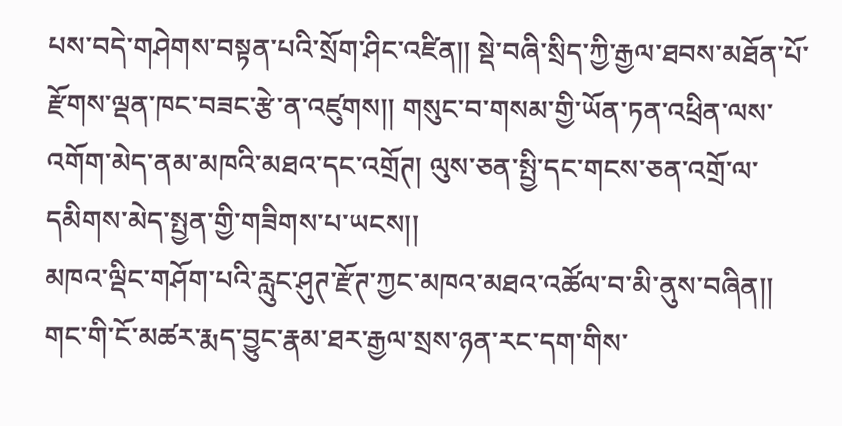པས་བདེ་གཤེགས་བསྟན་པའི་སྲོག་ཤིང་འཛིན།། སྡེ་བཞི་སྲིད་ཀྱི་རྒྱལ་ཐབས་མཐོན་པོ་རྫོགས་ལྡན་ཁང་བཟང་རྩེ་ན་འཛུགས།། གསུང་བ་གསམ་གྱི་ཡོན་ཏན་འཕྲིན་ལས་འགོག་མེད་ནམ་མཁའི་མཐའ་དང་འགྲོཊ། ལུས་ཅན་སྤྱི་དང་གངས་ཅན་འགྲོ་ལ་དམིགས་མེད་སྤྱན་གྱི་གཟིགས་པ་ཡངས།།
མཁའ་ལྡིང་གཤོག་པའི་རླུང་ཤུཊ་རྫོཊ་ཀྱང་མཁའ་མཐའ་འཚོལ་བ་མི་ནུས་བཞིན།། གང་གི་ངོ་མཚར་རྨད་བྱུང་རྣམ་ཐར་རྒྱལ་སྲས་ཉན་རང་དག་གིས་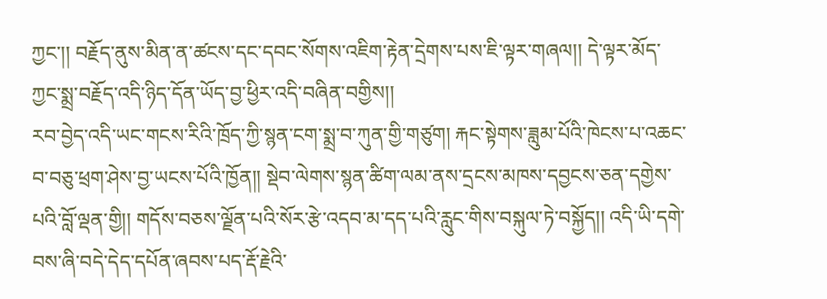ཀྱང་།། བརྗོད་ནུས་མིན་ན་ཚངས་དང་དབང་སོགས་འཇིག་རྟེན་དྲེགས་པས་ཇི་ལྟར་གཞལ།། དེ་ལྟར་མོད་ཀྱང་སྨྲ་བརྗོད་འདི་ཉིད་དོན་ཡོད་བྱ་ཕྱིར་འདི་བཞིན་བགྱིས།།
རབ་བྱེད་འདི་ཡང་གངས་རིའི་ཁྲོད་ཀྱི་སྙན་ངག་སྨྲ་བ་ཀུན་གྱི་གཙུག། རྐང་སྟེགས་ཟླུམ་པོའི་ཁེངས་པ་འཆང་བ་བཅུ་ཕྲག་ཤེས་བྱ་ཡངས་པོའི་ཁྱོན།། སྡེབ་ལེགས་སྙན་ཚིག་ལམ་ནས་དྲངས་མཁས་དབྱངས་ཅན་དགྱེས་པའི་བློ་ལྡན་གྱི།། གདོས་བཅས་ལྗོན་པའི་སོར་རྩེ་འདབ་མ་དད་པའི་རླུང་གིས་བསྐུལ་ཏེ་བསྐྱོད།། འདི་ཡི་དགེ་བས་ཞི་བདེ་དེད་དཔོན་ཞབས་པད་རྡོ་རྗེའི་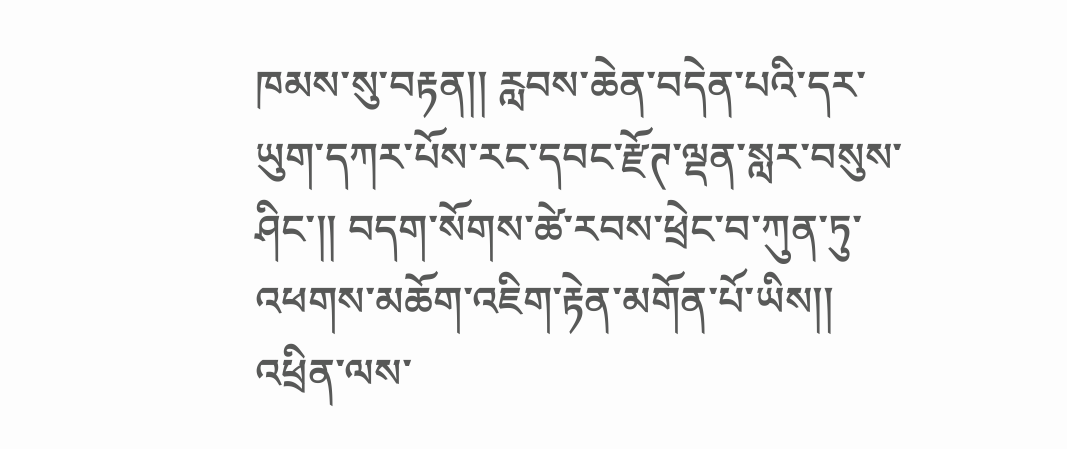ཁམས་སུ་བརྟན།། རླབས་ཆེན་བདེན་པའི་དར་ཡུག་དཀར་པོས་རང་དབང་རྫོཊ་ལྡན་སླར་བསུས་ཤིང་།། བདག་སོགས་ཚེ་རབས་ཕྲེང་བ་ཀུན་ཏུ་འཕགས་མཆོག་འཇིག་རྟེན་མགོན་པོ་ཡིས།། འཕྲིན་ལས་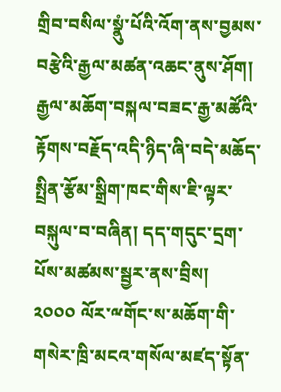གྲིབ་བསིལ་སྣུཾ་པོའི་འོག་ནས་བྱམས་བརྩེའི་རྒྱལ་མཚན་འཆང་ནུས་ཤོག།
རྒྱལ་མཆོག་བསྐལ་བཟང་རྒྱ་མཚོའི་རྟོགས་བརྗོད་འདི་ཉིད་ཞི་བདེ་མཆོད་སྤྲིན་རྩོམ་སྒྲིག་ཁང་གིས་ཇི་ལྟར་བསྐུལ་བ་བཞིན། དད་གདུང་དྲག་པོས་མཚམས་སྦྱར་ནས་བྲིས།
༢༠༠༠ ལོར་ྋགོང་ས་མཆོག་གི་གསེར་ཁྲི་མངའ་གསོལ་མཛད་སྟོན་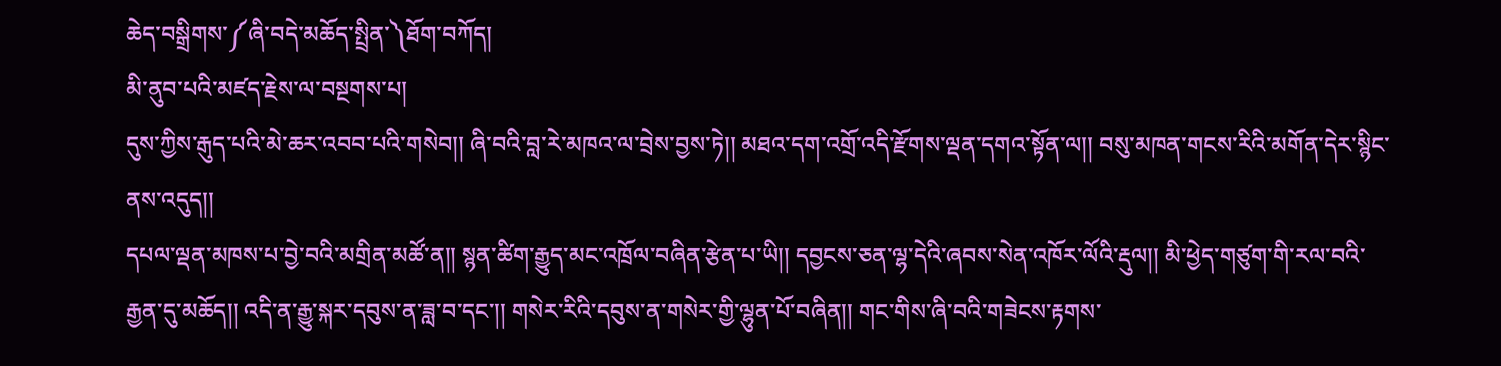ཆེད་བསྒྲིགས་༼ཞི་བདེ་མཆོད་སྤྲིན་༽ཐོག་བཀོད།
མི་ནུབ་པའི་མཛད་རྗེས་ལ་བསྔགས་པ།
དུས་ཀྱིས་རྒུད་པའི་མེ་ཆར་འབབ་པའི་གསེབ།། ཞི་བའི་བླ་རེ་མཁའ་ལ་བྲེས་བྱས་ཏེ།། མཐའ་དག་འགྲོ་འདི་རྫོགས་ལྡན་དགའ་སྟོན་ལ།། བསུ་མཁན་གངས་རིའི་མགོན་དེར་སྙིང་ནས་འདུད།།
དཔལ་ལྡན་མཁས་པ་བྱེ་བའི་མགྲིན་མཚོ་ན།། སྙན་ཚིག་རྒྱུད་མང་འཁྲོལ་བཞིན་རྩེན་པ་ཡི།། དབྱངས་ཅན་ལྷ་དེའི་ཞབས་སེན་འཁོར་ལོའི་རྡུལ།། མི་ཕྱེད་གཙུག་གི་རལ་བའི་རྒྱན་དུ་མཆོད།། འདི་ན་རྒྱུ་སྐར་དབུས་ན་ཟླ་བ་དང་།། གསེར་རིའི་དབུས་ན་གསེར་གྱི་ལྷུན་པོ་བཞིན།། གང་གིས་ཞི་བའི་གཟེངས་རྟགས་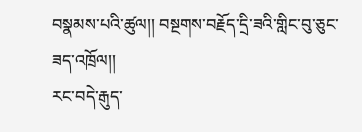བསྣམས་པའི་ཚུལ།། བསྔགས་བརྗོད་དྲི་ཟའི་གླིང་བུ་ཅུང་ཟད་འཁྲོལ།།
རང་བདེ་རྒུད་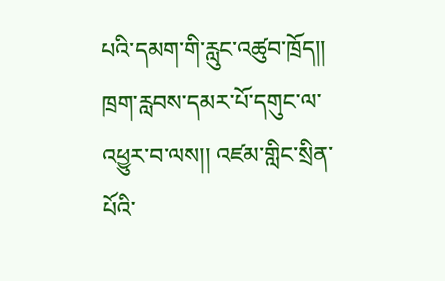པའི་དམག་གི་རླུང་འཚུབ་ཁྲོད།། ཁྲག་རླབས་དམར་པོ་དགུང་ལ་འཕྱུར་བ་ལས།། འཛམ་གླིང་སྲིན་པོའི་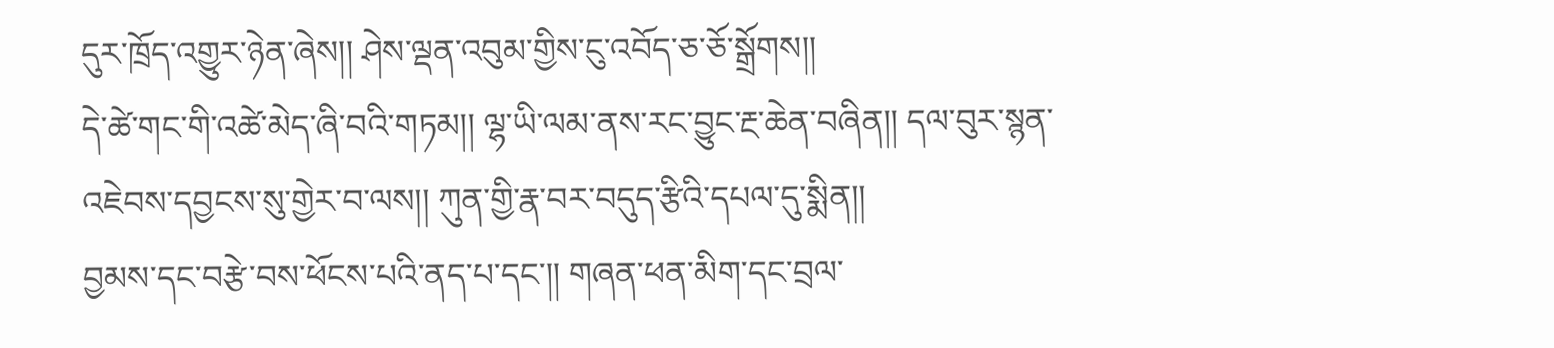དུར་ཁྲོད་འགྱུར་ཉེན་ཞེས།། ཤེས་ལྡན་འབུམ་གྱིས་ངུ་འབོད་ཅ་ཅོ་སྒྲོགས།།
དེ་ཚེ་གང་གི་འཚེ་མེད་ཞི་བའི་གཏམ།། ལྷ་ཡི་ལམ་ནས་རང་བྱུང་རྔ་ཆེན་བཞིན།། དལ་བུར་སྙན་འཇེབས་དབྱངས་སུ་གྱེར་བ་ལས།། ཀུན་གྱི་རྣ་བར་བདུད་རྩིའི་དཔལ་དུ་སྨིན།།
བྱམས་དང་བརྩེ་བས་ཕོངས་པའི་ནད་པ་དང་།། གཞན་ཕན་མིག་དང་བྲལ་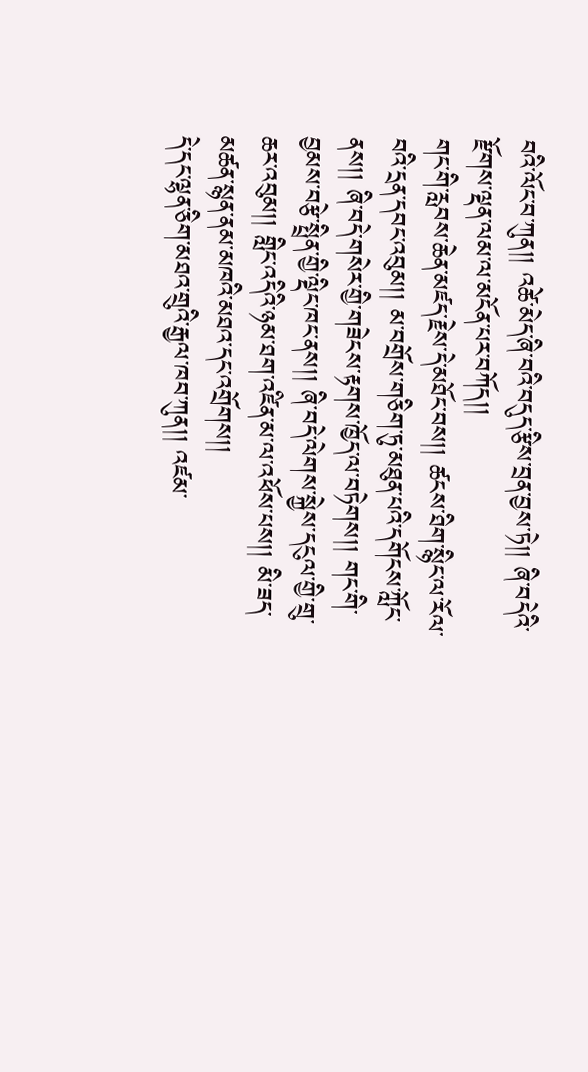བའི་ལོང་བ་ཀུན།། འཚེ་མེད་ཞི་བའི་བདུད་རྩིས་བྲན་བྱས་ཏེ།། ཞི་བདེའི་རྫོགས་ལྡན་ལམ་ལ་མངོན་པར་བཀོད།།
གང་གི་རླབས་ཆེན་མཛད་རྗེས་དེ་མཐོང་བས།། ཚངས་ཐིག་སྙིང་ལ་རོལ་བའི་དྲན་དབང་འབུམ།། མ་བགྲོས་གཅིག་ཏུ་མཐུན་པའི་དགོངས་ཀློང་ནས།། ཞི་བདེ་གསེར་གྱི་གཟེངས་རྟགས་ཁྱོད་ལ་བཏེགས།། གང་གི་བྱམས་བརྩེ་སྤྲིན་གྱི་ལྡིང་ཁང་ནས།། ཞི་བདེ་ལེགས་སྐྱེས་དངུལ་གྱི་གྲུ་ཆར་འབུམ།། གླིང་འདིའི་ཉམ་ཐག་འཛིན་མ་ལ་འཕོས་པས།། མི་ཟད་མཚན་སྙན་ནམ་མཁའི་མཐའ་དང་འགྲོགས།།
དེ་དང་ལྷན་ཅིག་མཐའ་གྲུའི་རྒྱལ་ཁབ་ཀུན།། འཛམ་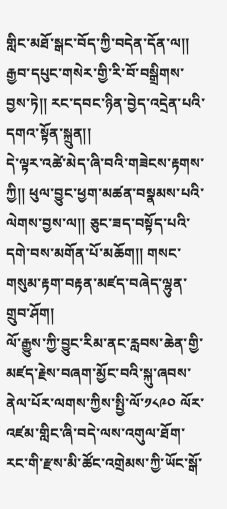གླིང་མཐོ་སྒང་བོད་ཀྱི་བདེན་དོན་ལ།། རྒྱབ་དཔུང་གསེར་གྱི་རི་བོ་བསྒྲིགས་བྱས་ཏེ།། རང་དབང་ཉིན་བྱེད་འདྲེན་པའི་དགའ་སྟོན་སྐྲུན།།
དེ་ལྟར་འཚེ་མེད་ཞི་བའི་གཟེངས་རྟགས་ཀྱི།། ཕུལ་བྱུང་ཕྱག་མཚན་བསྣམས་པའི་ལེགས་བྱས་ལ།། ཅུང་ཟད་བསྟོད་པའི་དགེ་བས་མགོན་པོ་མཆོག།། གསང་གསུམ་རྟག་བརྟན་མཛད་བཞེད་ལྷུན་གྲུབ་ཤོག།
ལོ་རྒྱུས་ཀྱི་བྱུང་རིམ་ནང་རླབས་ཆེན་གྱི་མཛད་རྗེས་བཞག་མྱོང་བའི་སྐུ་ཞབས་ནེལ་པོར་ལགས་ཀྱིས་སྤྱི་ལོ་༡༨༩༠ ལོར་འཛམ་གླིང་ཞི་བདེ་ལས་འགུལ་ཐོག་རང་གི་རྫས་མི་ཚོང་འགྲེམས་ཀྱི་ཡོང་སྒོ་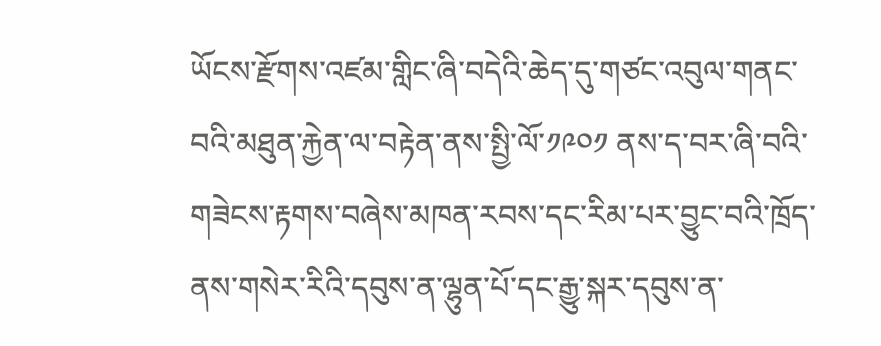ཡོངས་རྫོགས་འཛམ་གླིང་ཞི་བདེའི་ཆེད་དུ་གཙང་འབུལ་གནང་བའི་མཐུན་རྐྱེན་ལ་བརྟེན་ནས་སྤྱི་ལོ་༡༩༠༡ ནས་ད་བར་ཞི་བའི་གཟེངས་རྟགས་བཞེས་མཁན་རབས་དང་རིམ་པར་བྱུང་བའི་ཁྲོད་ནས་གསེར་རིའི་དབུས་ན་ལྷུན་པོ་དང་རྒྱུ་སྐར་དབུས་ན་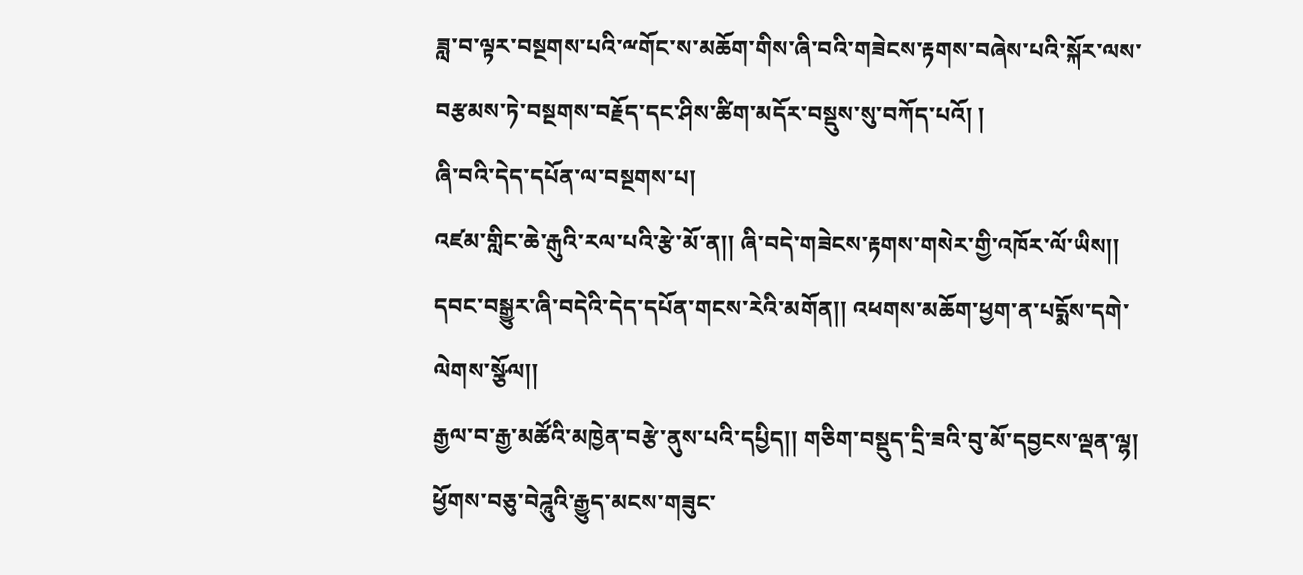ཟླ་བ་ལྟར་བསྔགས་པའི་ྋགོང་ས་མཆོག་གིས་ཞི་བའི་གཟེངས་རྟགས་བཞེས་པའི་སྐོར་ལས་བརྩམས་ཏེ་བསྔགས་བརྗོད་དང་ཤིས་ཚིག་མདོར་བསྡུས་སུ་བཀོད་པའོ། །
ཞི་བའི་དེད་དཔོན་ལ་བསྔགས་པ།
འཛམ་གླིང་ཆེ་རྒུའི་རལ་པའི་རྩེ་མོ་ན།། ཞི་བདེ་གཟེངས་རྟགས་གསེར་གྱི་འཁོར་ལོ་ཡིས།། དབང་བསྒྱུར་ཞི་བདེའི་དེད་དཔོན་གངས་རེའི་མགོན།། འཕགས་མཆོག་ཕྱག་ན་པདྨོས་དགེ་ལེགས་སྩོལ།།
རྒྱལ་བ་རྒྱ་མཚོའི་མཁྱེན་བརྩེ་ནུས་པའི་དཔྱིད།། གཅིག་བསྡུད་དྲི་ཟའི་བུ་མོ་དབྱངས་ལྡན་ལྷ། ཕྱོགས་བཅུ་བེཌཱུའི་རྒྱུད་མངས་གཟུང་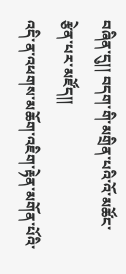བཞིན་དུ།། བདག་གི་མགྲིན་པའི་འོ་མཚོང་རྩེན་པར་མཛོད།།
འདི་ན་འཕགས་མཆོག་འཇིག་རྟེན་མགོན་པོའི་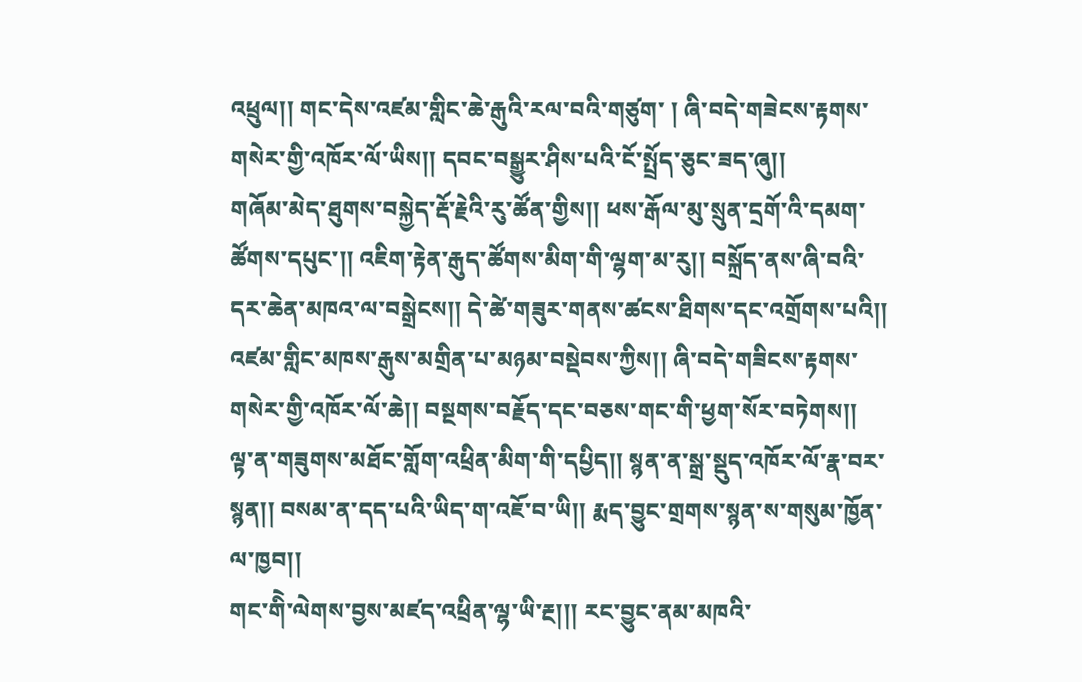འཕྲུལ།། གང་དེས་འཛམ་གླིང་ཆེ་རྒུའི་རལ་བའི་གཙུག་ ། ཞི་བདེ་གཟེངས་རྟགས་གསེར་གྱི་འཁོར་ལོ་ཡིས།། དབང་བསྒྱུར་ཤིས་པའི་ངོ་སྤྲོད་ཅུང་ཟད་ཞུ།།
གཞོམ་མེད་ཐུགས་བསྐྱེད་རྡོ་རྗེའི་རུ་ཚོན་གྱིས།། ཕས་རྒོལ་མུ་སྲུན་དྲགོ་འི་དམག་ཚོགས་དཔུང་།། འཇིག་རྟེན་རྒུད་ཚོགས་མིག་གི་ལྷག་མ་རུ།། བསྐྲོད་ནས་ཞི་བའི་དར་ཆེན་མཁའ་ལ་བསྒྲེངས།། དེ་ཚེ་གཟུར་གནས་ཚངས་ཐིགས་དང་འགྲོགས་པའི།། འཛམ་གླིང་མཁས་རྒུས་མགྲིན་པ་མཉམ་བསྡེབས་ཀྱིས།། ཞི་བདེ་གཟིངས་རྟགས་གསེར་གྱི་འཁོར་ལོ་ཆེ།། བསྔགས་བརྗོད་དང་བཅས་གང་གི་ཕྱག་སོར་བཏེགས།།
ལྟ་ན་གཟུགས་མཐོང་གློག་འཕྲིན་མིག་གི་དཔྱིད།། སྙན་ན་སྒྲ་སྡུད་འཁོར་ལོ་རྣ་བར་སྙན།། བསམ་ན་དད་པའི་ཡིད་ག་འཇོ་བ་ཡི།། རྨད་བྱུང་གྲགས་སྙན་ས་གསུམ་ཁྱོན་ལ་ཁྱབ།།
གང་གིེ་ལེགས་བྱས་མཛད་འཕྲིན་ལྷ་ཡི་རྔ།།། རང་བྱུང་ནམ་མཁའི་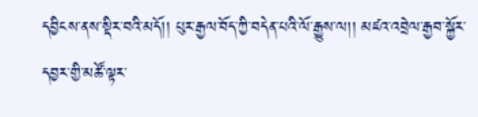དབྱིངས་ནས་སྡིར་བའི་མདོ།། པུར་རྒྱལ་བོད་ཀྱི་བདེན་པའི་ལོ་རྒྱུས་ལ།། མཛའ་འབྲེལ་རྒྱབ་སྐྱོར་དབྱར་གྱི་མཚོ་ལྟར་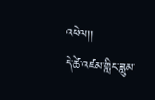འཕེལ།།
དེ་ཚེ་འཛམ་གླིང་ཟླུམ་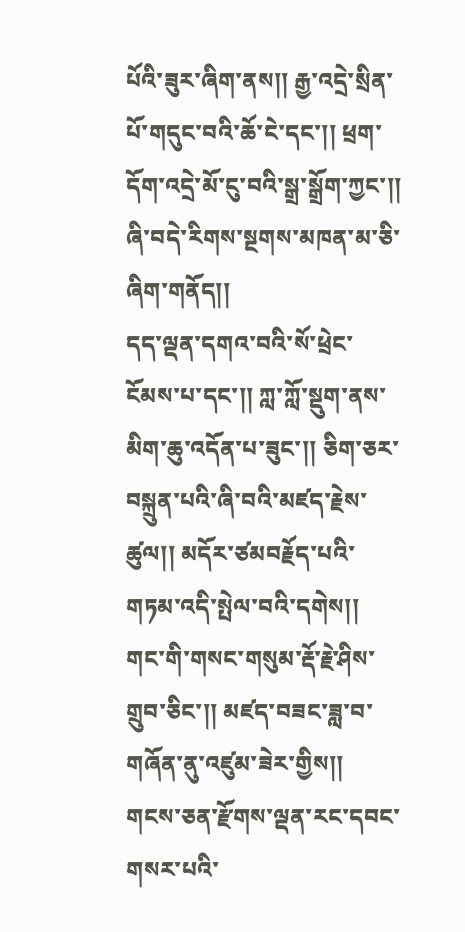པོའི་ཟུར་ཞིག་ནས།། རྒྱ་འདྲེ་སྲིན་པོ་གདུང་བའི་ཆོ་ངེ་དང་།། ཕྲག་དོག་འདྲེ་མོ་ངུ་བའི་སྒྲ་སྒྲོག་ཀྱང་།། ཞི་བདེ་རིགས་སྔགས་མཁན་མ་ཅི་ཞིག་གནོད།།
དད་ལྡན་དགའ་བའི་སོ་ཕྲེང་ངོམས་པ་དང་།། ཀླ་ཀློ་སྡུག་ནས་མིག་ཆུ་འདོན་པ་ཟུང་།། ཅིག་ཅར་བསྐྲུན་པའི་ཞི་བའི་མཛད་རྗེས་ཚུལ།། མདོར་ཙམབརྗོད་པའི་གཏམ་འདི་སྤེལ་བའི་དགེས།། གང་གི་གསང་གསུམ་རྡོ་རྗེ་ཤིས་གྲུབ་ཅིང་།། མཛད་བཟང་ཟླ་བ་གཞོན་ནུ་འཛུམ་ཟེར་གྱིས།། གངས་ཅན་རྫོགས་ལྡན་རང་དབང་གསར་པའི་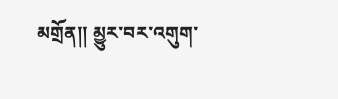མགྲོན།། མྱུར་བར་འགུག་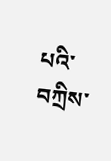པའི་བཀྲིས་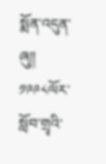སྨོན་འདུན་ཞུ།།
༡༩༩༨ལོར་སློབ་གྲྭའི་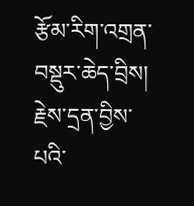རྩོམ་རིག་འགྲན་བསྡུར་ཆེད་བྲིས།
རྗེས་དྲན་བྱིས་པའི་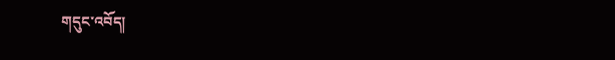གདུང་འབོད།